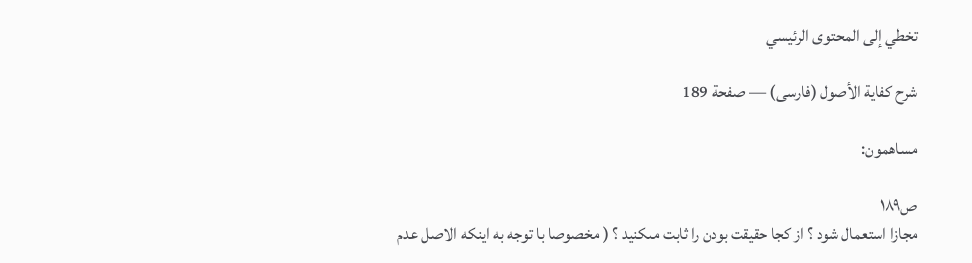تخطي إلى المحتوى الرئيسي

شرح كفاية الأصول (فارسى) — صفحة 189

مساهمون:

ص١٨٩
مجازا استعمال شود ؟ از كجا حقيقت بودن را ثابت مىكنيد ؟ ( مخصوصا با توجه به اينكه الاصل عدم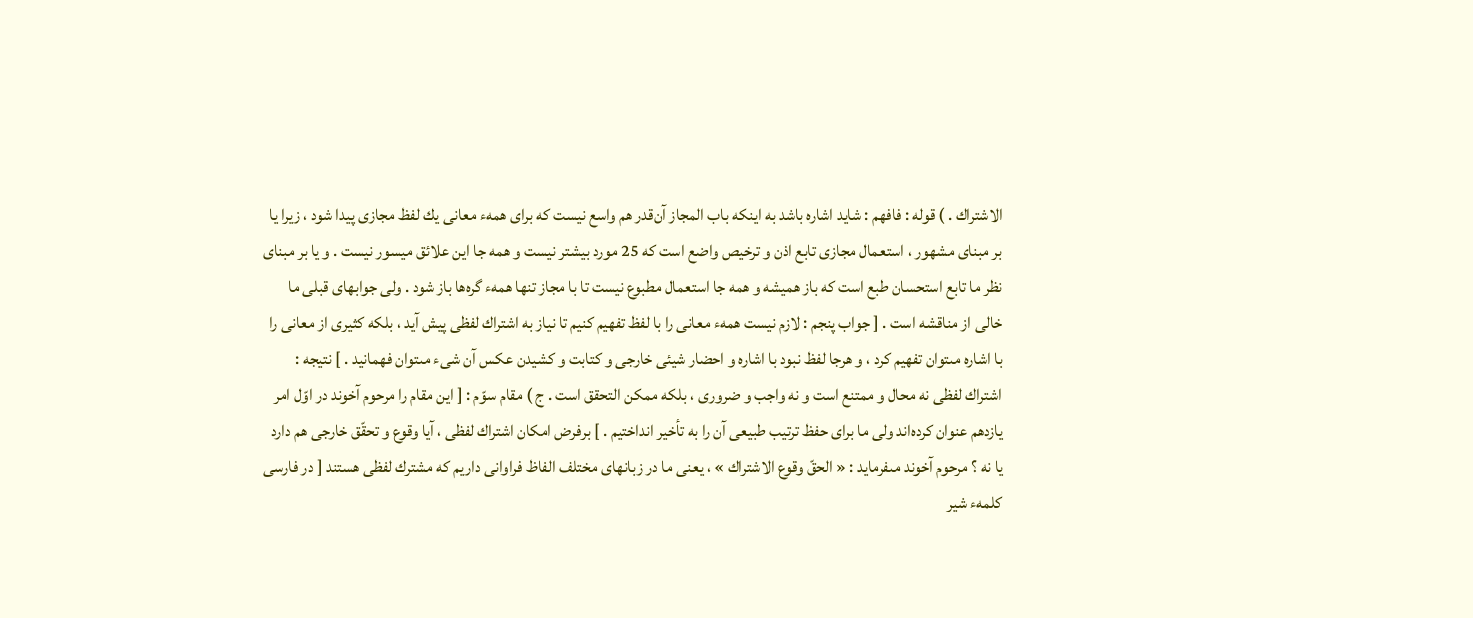الاشتراك . ) قوله : فافهم : شايد اشاره باشد به اينكه باب المجاز آن‌قدر هم واسع نيست كه براى همهء معانى يك لفظ مجازى پيدا شود ، زيرا يا بر مبناى مشهور ، استعمال مجازى تابع اذن و ترخيص واضع است كه 25 مورد بيشتر نيست و همه جا اين علائق ميسور نيست . و يا بر مبناى نظر ما تابع استحسان طبع است كه باز هميشه و همه جا استعمال مطبوع نيست تا با مجاز تنها همهء گره‌ها باز شود . ولى جوابهاى قبلى ما خالى از مناقشه است . [ جواب پنجم : لازم نيست همهء معانى را با لفظ تفهيم كنيم تا نياز به اشتراك لفظى پيش آيد ، بلكه كثيرى از معانى را با اشاره مىتوان تفهيم كرد ، و هرجا لفظ نبود با اشاره و احضار شيئى خارجى و كتابت و كشيدن عكس آن شىء مىتوان فهمانيد . ] نتيجه : اشتراك لفظى نه محال و ممتنع است و نه واجب و ضرورى ، بلكه ممكن التحقق است . ج ) مقام سوّم : [ اين مقام را مرحوم آخوند در اوّل امر يازدهم عنوان كرده‌اند ولى ما براى حفظ ترتيب طبيعى آن را به تأخير انداختيم . ] برفرض امكان اشتراك لفظى ، آيا وقوع و تحقّق خارجى هم دارد يا نه ؟ مرحوم آخوند مىفرمايد : « الحقّ وقوع الاشتراك » ، يعنى ما در زبانهاى مختلف الفاظ فراوانى داريم كه مشترك لفظى هستند [ در فارسى كلمهء شير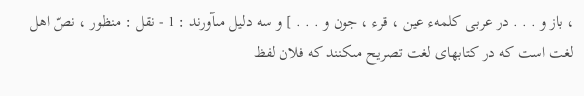، باز و . . . در عربى كلمهء عين ، قرء ، جون و . . . ] و سه دليل مىآورند : 1 - نقل : منظور ، نصّ اهل لغت است كه در كتابهاى لغت تصريح مىكنند كه فلان لفظ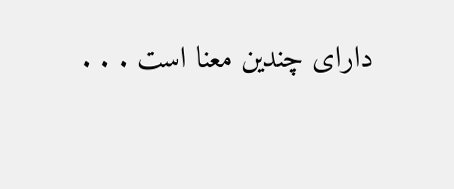داراى چندين معنا است . . .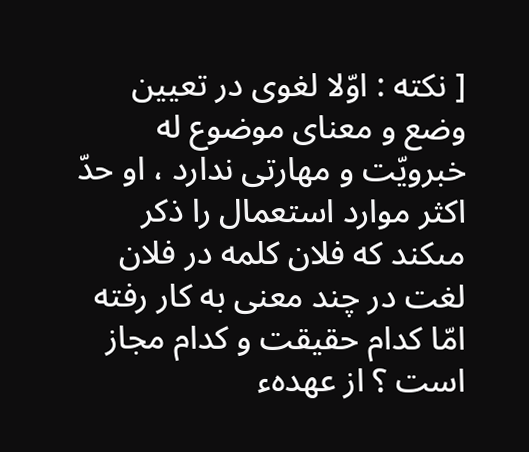[ نكته : اوّلا لغوى در تعيين وضع و معناى موضوع له خبرويّت و مهارتى ندارد ، او حدّ اكثر موارد استعمال را ذكر مىكند كه فلان كلمه در فلان لغت در چند معنى به كار رفته امّا كدام حقيقت و كدام مجاز است ؟ از عهدهء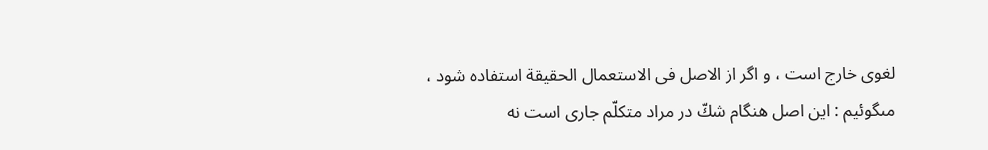لغوى خارج است ، و اگر از الاصل فى الاستعمال الحقيقة استفاده شود ، مىگوئيم : اين اصل هنگام شكّ در مراد متكلّم جارى است نه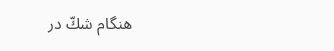هنگام شكّ در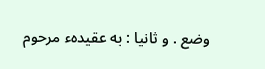وضع . و ثانيا : به عقيدهء مرحوم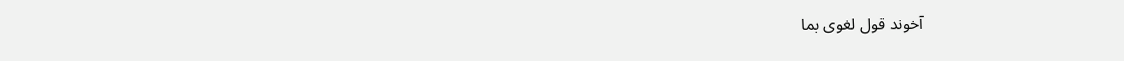آخوند قول لغوى بما